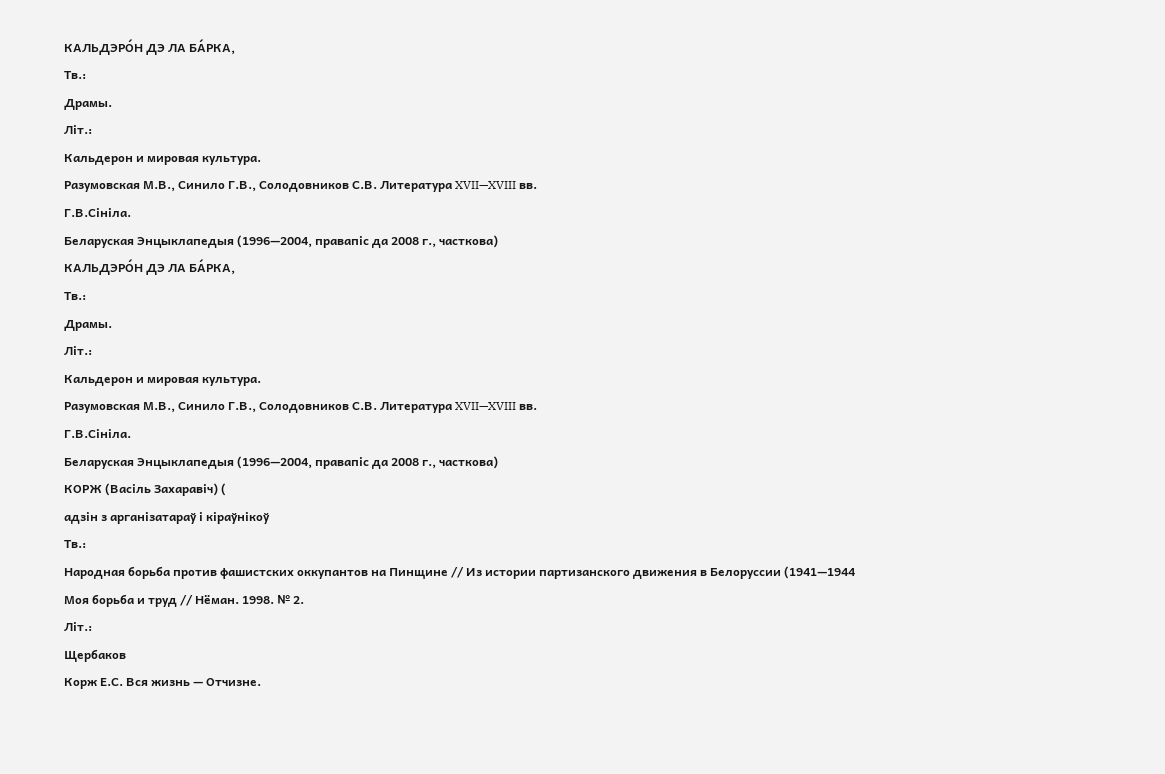КАЛЬДЭРО́Н ДЭ ЛА БА́РКА,
Тв.:
Драмы.
Літ.:
Кальдерон и мировая культура.
Разумовская М.В., Синило Г.В., Солодовников С.В. Литература XVII—XVIII вв.
Г.В.Сініла.
Беларуская Энцыклапедыя (1996—2004, правапіс да 2008 г., часткова)
КАЛЬДЭРО́Н ДЭ ЛА БА́РКА,
Тв.:
Драмы.
Літ.:
Кальдерон и мировая культура.
Разумовская М.В., Синило Г.В., Солодовников С.В. Литература XVII—XVIII вв.
Г.В.Сініла.
Беларуская Энцыклапедыя (1996—2004, правапіс да 2008 г., часткова)
КОРЖ (Васіль Захаравіч) (
адзін з арганізатараў і кіраўнікоў
Тв.:
Народная борьба против фашистских оккупантов на Пинщине // Из истории партизанского движения в Белоруссии (1941—1944
Моя борьба и труд // Нёман. 1998. № 2.
Літ.:
Щербаков
Корж Е.С. Вся жизнь — Отчизне.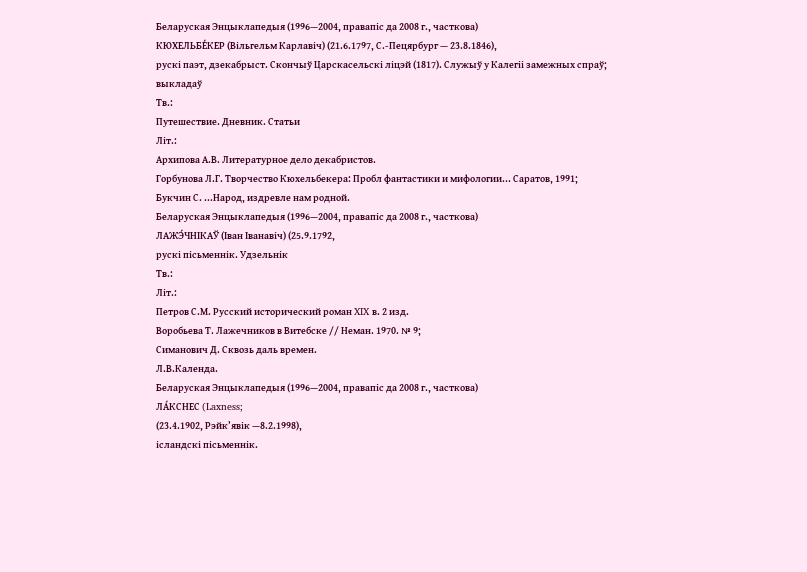Беларуская Энцыклапедыя (1996—2004, правапіс да 2008 г., часткова)
КЮХЕЛЬБЕ́КЕР (Вільгельм Карлавіч) (21.6.1797, С.-Пецярбург — 23.8.1846),
рускі паэт, дзекабрыст. Скончыў Царскасельскі ліцэй (1817). Служыў у Калегіі замежных спраў; выкладаў
Тв.:
Путешествие. Дневник. Статьи
Літ.:
Архипова А.В. Литературное дело декабристов.
Горбунова Л.Г. Творчество Кюхельбекера: Пробл фантастики и мифологии... Саратов, 1991;
Букчин С. ...Народ, издревле нам родной.
Беларуская Энцыклапедыя (1996—2004, правапіс да 2008 г., часткова)
ЛАЖЭ́ЧНІКАЎ (Іван Іванавіч) (25.9.1792,
рускі пісьменнік. Удзельнік
Тв.:
Літ.:
Петров С.М. Русский исторический роман XIX в. 2 изд.
Воробьева Т. Лажечников в Витебске // Неман. 1970. № 9;
Симанович Д. Сквозь даль времен.
Л.В.Календа.
Беларуская Энцыклапедыя (1996—2004, правапіс да 2008 г., часткова)
ЛА́КСНЕС (Laxness;
(23.4.1902, Рэйк’явік —8.2.1998),
ісландскі пісьменнік.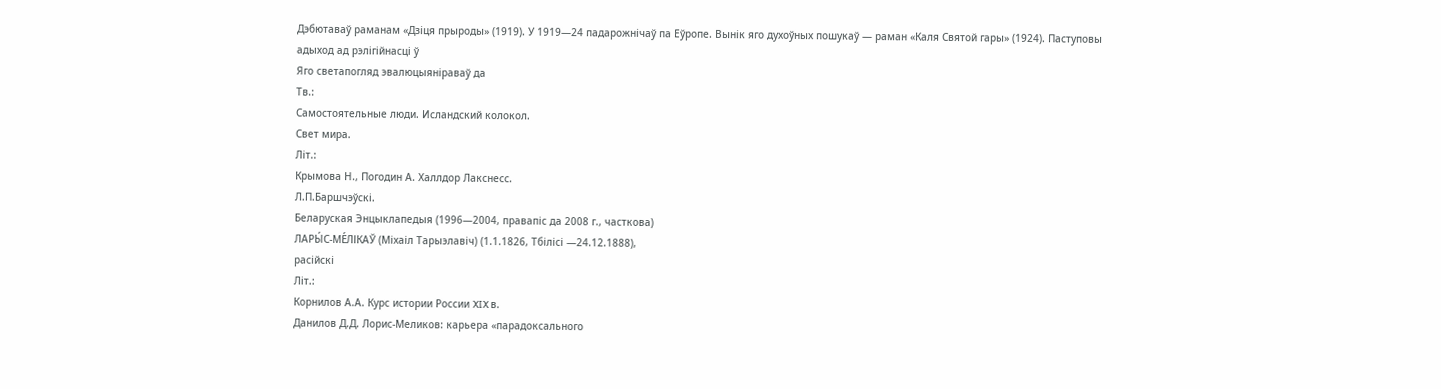Дэбютаваў раманам «Дзіця прыроды» (1919). У 1919—24 падарожнічаў па Еўропе. Вынік яго духоўных пошукаў — раман «Каля Святой гары» (1924). Паступовы адыход ад рэлігійнасці ў
Яго светапогляд эвалюцыяніраваў да
Тв.:
Самостоятельные люди. Исландский колокол.
Свет мира.
Літ.:
Крымова Н., Погодин А. Халлдор Лакснесс.
Л.П.Баршчэўскі.
Беларуская Энцыклапедыя (1996—2004, правапіс да 2008 г., часткова)
ЛАРЫ́С-МЕ́ЛІКАЎ (Міхаіл Тарыэлавіч) (1.1.1826, Тбілісі —24.12.1888),
расійскі
Літ.:
Корнилов А.А. Курс истории России XIX в.
Данилов Д.Д. Лорис-Меликов: карьера «парадоксального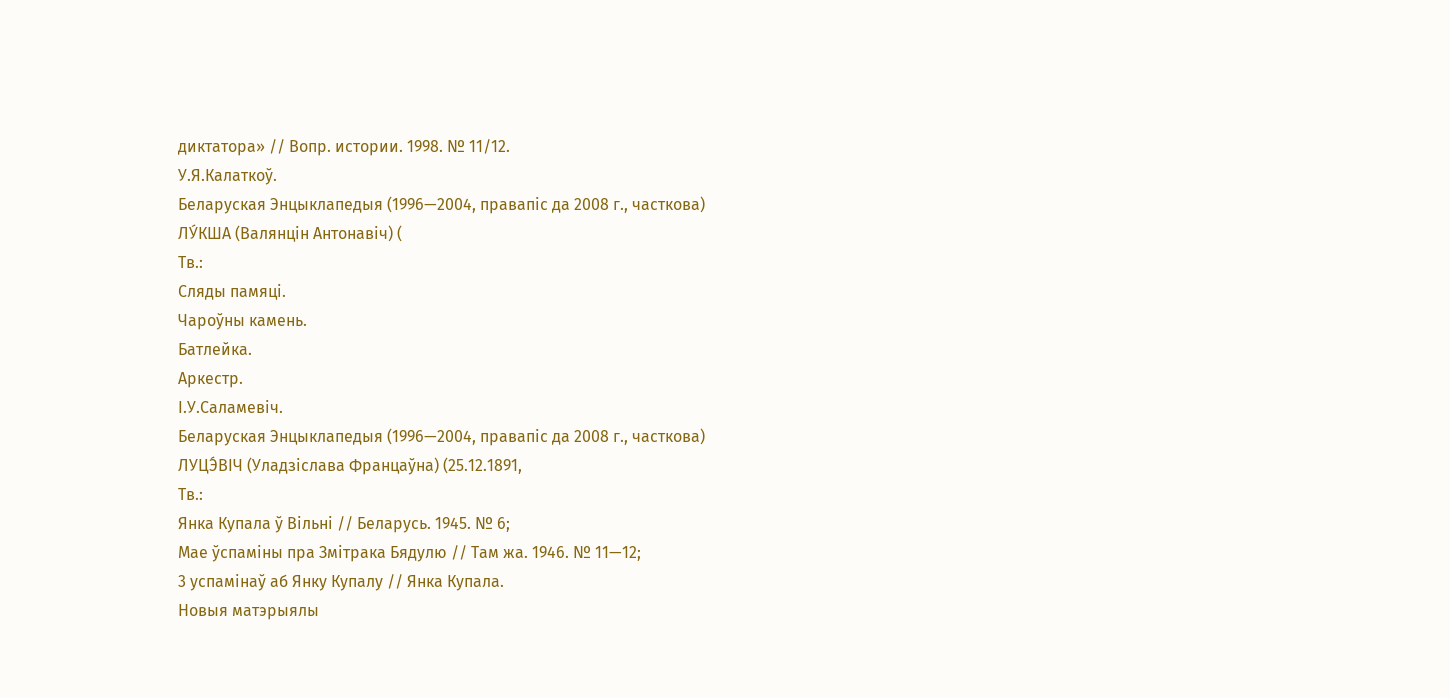диктатора» // Вопр. истории. 1998. № 11/12.
У.Я.Калаткоў.
Беларуская Энцыклапедыя (1996—2004, правапіс да 2008 г., часткова)
ЛУ́КША (Валянцін Антонавіч) (
Тв.:
Сляды памяці.
Чароўны камень.
Батлейка.
Аркестр.
І.У.Саламевіч.
Беларуская Энцыклапедыя (1996—2004, правапіс да 2008 г., часткова)
ЛУЦЭ́ВІЧ (Уладзіслава Францаўна) (25.12.1891,
Тв.:
Янка Купала ў Вільні // Беларусь. 1945. № 6;
Мае ўспаміны пра Змітрака Бядулю // Там жа. 1946. № 11—12;
3 успамінаў аб Янку Купалу // Янка Купала.
Новыя матэрыялы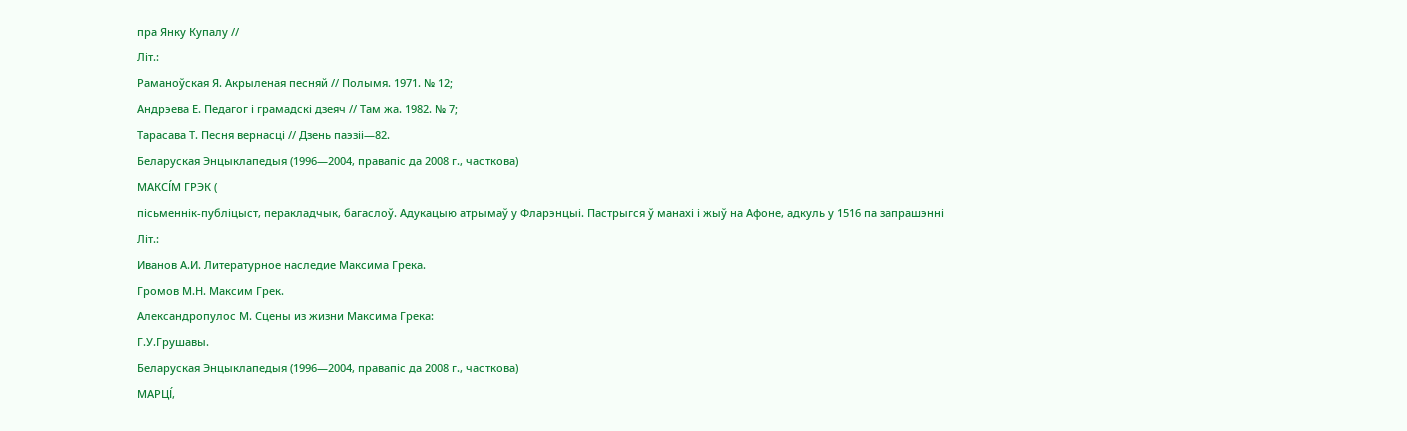пра Янку Купалу //
Літ.:
Раманоўская Я. Акрыленая песняй // Полымя. 1971. № 12;
Андрэева Е. Педагог і грамадскі дзеяч // Там жа. 1982. № 7;
Тарасава Т. Песня вернасці // Дзень паэзіі—82.
Беларуская Энцыклапедыя (1996—2004, правапіс да 2008 г., часткова)
МАКСІ́М ГРЭК (
пісьменнік-публіцыст, перакладчык, багаслоў. Адукацыю атрымаў у Фларэнцыі. Пастрыгся ў манахі і жыў на Афоне, адкуль у 1516 па запрашэнні
Літ.:
Иванов А.И. Литературное наследие Максима Грека.
Громов М.Н. Максим Грек.
Александропулос М. Сцены из жизни Максима Грека:
Г.У.Грушавы.
Беларуская Энцыклапедыя (1996—2004, правапіс да 2008 г., часткова)
МАРЦІ́,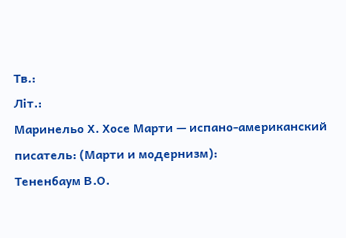Тв.:
Літ.:
Маринельо Х. Хосе Марти — испано-американский писатель: (Марти и модернизм):
Тененбаум В.О.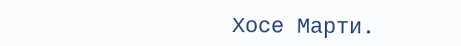Хосе Марти.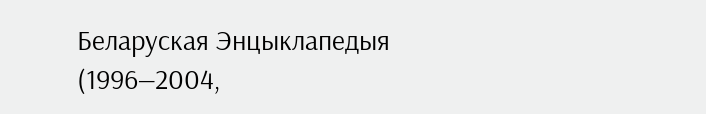Беларуская Энцыклапедыя (1996—2004,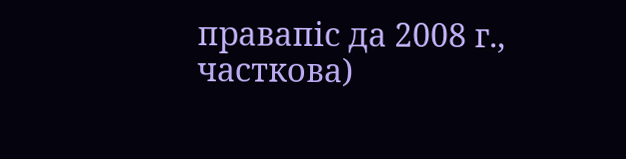правапіс да 2008 г., часткова)